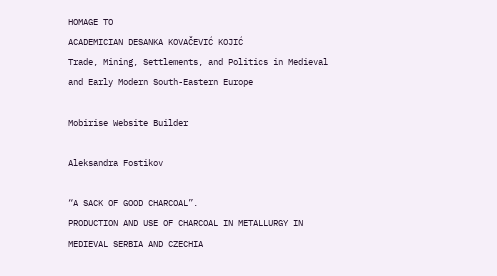HOMAGE TO
ACADEMICIAN DESANKA KOVAČEVIĆ KOJIĆ
Trade, Mining, Settlements, and Politics in Medieval and Early Modern South-Eastern Europe

Mobirise Website Builder

Aleksandra Fostikov

“A SACK OF GOOD CHARCOAL”.
PRODUCTION AND USE OF CHARCOAL IN METALLURGY IN MEDIEVAL SERBIA AND CZECHIA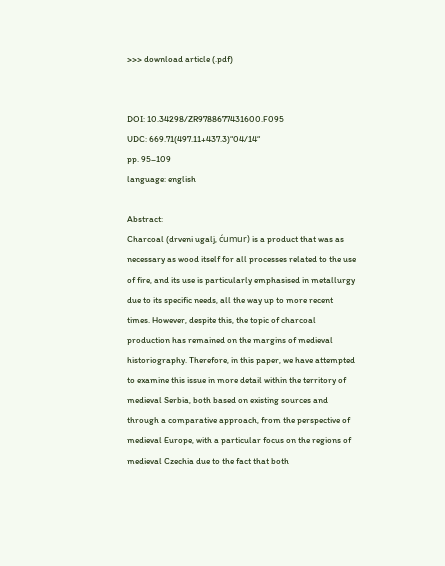>>> download article (.pdf)


DOI: 10.34298/ZR9788677431600.F095
UDC: 669.71(497.11+437.3)“04/14“
pp. 95–109
language: english

Abstract:
Charcoal (drveni ugalj, ćumur) is a product that was as necessary as wood itself for all processes related to the use of fire, and its use is particularly emphasised in metallurgy due to its specific needs, all the way up to more recent times. However, despite this, the topic of charcoal production has remained on the margins of medieval historiography. Therefore, in this paper, we have attempted to examine this issue in more detail within the territory of medieval Serbia, both based on existing sources and through a comparative approach, from the perspective of medieval Europe, with a particular focus on the regions of medieval Czechia due to the fact that both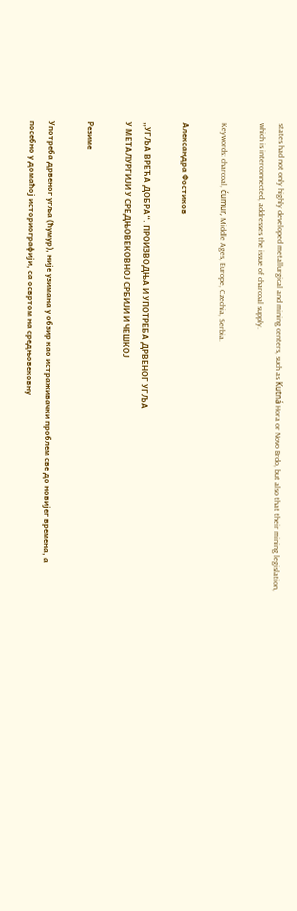states had not only highly developed metallurgical and mining centers, such as Kutná Hora or Novo Brdo, but also that their mining legislation, which is interconnected, addresses the issue of charcoal supply.

Keywords: charcoal, ćumur, Middle Ages, Europe, Czechia, Serbia.

Александра Фостиков

„УГЉА ВРЕЋА ДОБРА“. ПРОИЗВОДЊА И УПОТРЕБА ДРВЕНОГ УГЉА
У МЕТАЛУРГИЈИ У СРЕДЊОВЕКОВНОЈ СРБИЈИ И ЧЕШКОЈ

Резиме

Употреба дрвеног угља (ћумур), није узимана у обзир као истраживачки проблем све до новијег времена, а посебно у домаћој историографији, са освртом на средњовековну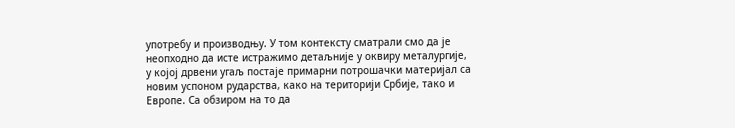употребу и производњу. У том контексту сматрали смо да је неопходно да исте истражимо детаљније у оквиру металургије, у којој дрвени угаљ постаје примарни потрошачки материјал са новим успоном рударства, како на територији Србије, тако и Европе. Са обзиром на то да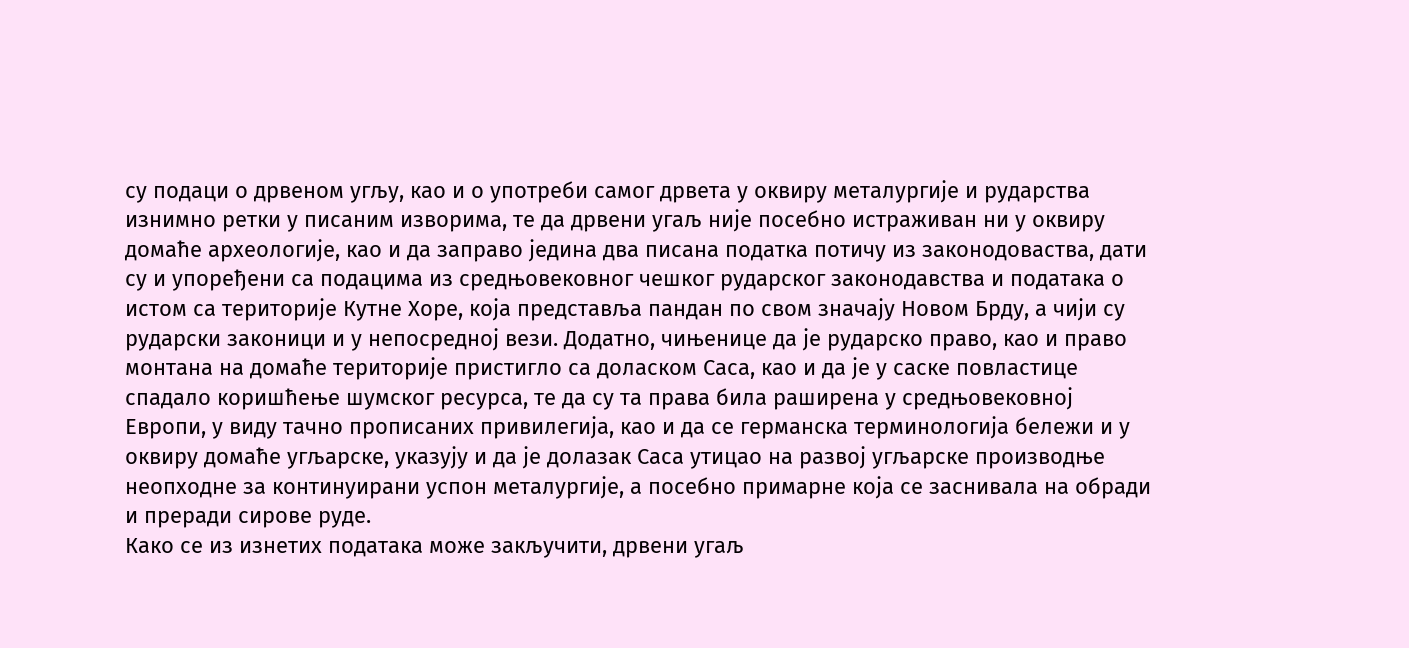су подаци о дрвеном угљу, као и о употреби самог дрвета у оквиру металургије и рударства изнимно ретки у писаним изворима, те да дрвени угаљ није посебно истраживан ни у оквиру домаће археологије, као и да заправо једина два писана податка потичу из законодоваства, дати су и упоређени са подацима из средњовековног чешког рударског законодавства и података о истом са територије Кутне Хоре, која представља пандан по свом значају Новом Брду, а чији су рударски законици и у непосредној вези. Додатно, чињенице да је рударско право, као и право монтана на домаће територије пристигло са доласком Саса, као и да је у саске повластице спадало коришћење шумског ресурса, те да су та права била раширена у средњовековној Европи, у виду тачно прописаних привилегија, као и да се германска терминологија бележи и у оквиру домаће угљарске, указују и да је долазак Саса утицао на развој угљарске производње неопходне за континуирани успон металургије, а посебно примарне која се заснивала на обради и преради сирове руде.
Како се из изнетих података може закључити, дрвени угаљ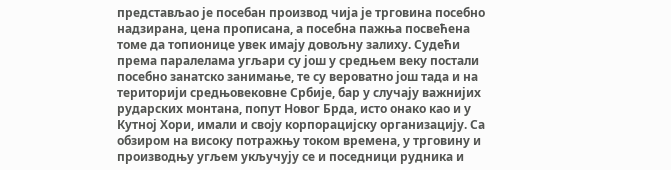представљао је посебан производ чија је трговина посебно надзирана, цена прописана, а посебна пажња посвећена томе да топионице увек имају довољну залиху. Судећи према паралелама угљари су још у средњем веку постали посебно занатско занимање, те су вероватно још тада и на територији средњовековне Србије, бар у случају важнијих рударских монтана, попут Новог Брда, исто онако као и у Кутној Хори, имали и своју корпорацијску организацију. Са обзиром на високу потражњу током времена, у трговину и производњу угљем укључују се и поседници рудника и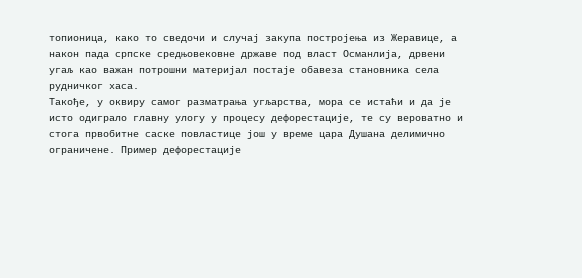топионица, како то сведочи и случај закупа постројења из Жеравице, а након пада српске средњовековне државе под власт Османлија, дрвени угаљ као важан потрошни материјал постаје обавеза становника села рудничког хаса.
Такође, у оквиру самог разматрања угљарства, мора се истаћи и да је исто одиграло главну улогу у процесу дефорестације, те су вероватно и стога првобитне саске повластице још у време цара Душана делимично ограничене. Пример дефорестације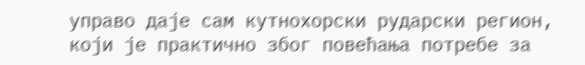управо даје сам кутнохорски рударски регион, који је практично због повећања потребе за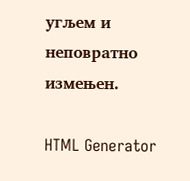угљем и неповратно измењен.

HTML Generator